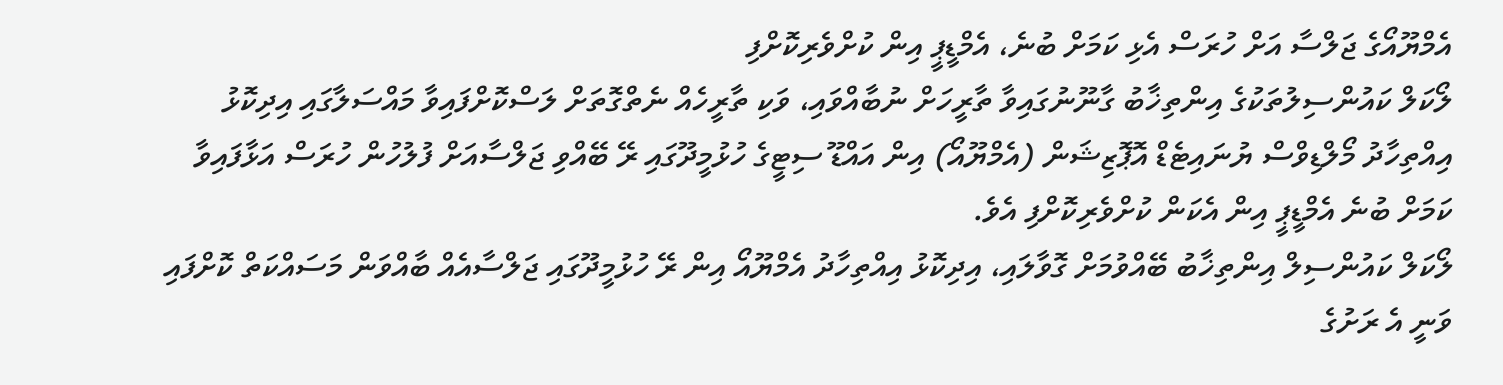އެމްޔޫއޯގެ ޖަލްސާ އަށް ހުރަސް އެޅި ކަމަށް ބުނެ، އެމްޑީޕީ އިން ކުށްވެރިކޮށްފި
ލޯކަލް ކައުންސިލުތަކުގެ އިންތިޚާބު ގާނޫނުގައިވާ ތާރީހަށް ނުބާއްވައި، ވަކި ތާރީހެއް ނެތްގޮތަށް ލަސްކޮށްފައިވާ މައްސަލާގައި އިދިކޮޅު އިއްތިހާދު މޯލްޑިވްސް ޔުނައިޓެޑް އޮޕޮޒިޝަން (އެމްޔޫއޯ) އިން އައްޑޫ ސިޓީގެ ހުޅުމީދޫގައި ރޭ ބޭއްވި ޖަލްސާއަށް ފުލުހުން ހުރަސް އަޅާފައިވާ ކަމަށް ބުނެ އެމްޑީޕީ އިން އެކަން ކުށްވެރިކޮށްފި އެވެ.
ލޯކަލް ކައުންސިލް އިންތިޚާބު ބޭއްވުމަށް ގޮވާލައި، އިދިކޮޅު އިއްތިހާދު އެމްޔޫއޯ އިން ރޭ ހުޅުމީދޫގައި ޖަލްސާއެއް ބާއްވަން މަސައްކަތް ކޮށްފައި ވަނީ އެ ރަށުގެ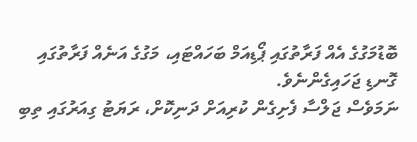ބޮޑުމަގުގެ އެއް ފަރާތުގައި ޕޯޑިއަމް ބަހައްޓައި، މަގުގެ އަނެއް ފަރާތުގައި ގޮނޑި ޖަހައިގެންނެވެ.
ނަމަވެސް ޖަލްސާ ފެށިގެން ކުރިއަށް ދަނިކޮށް، ރަޔަޓު ގިއަރުގައި ތިބި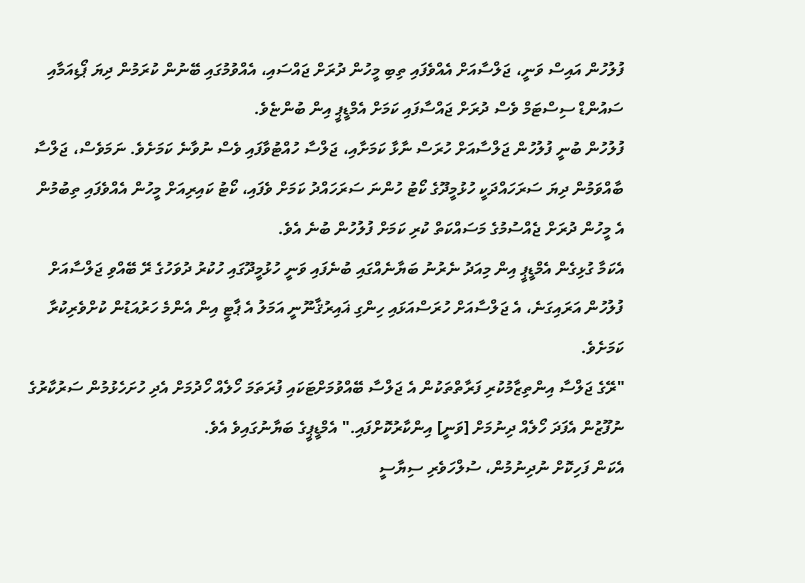ފުލުހުން އައިސް ވަނީ، ޖަލްސާއަށް އެއްވެފައި ތިބި މީހުން ދުރަށް ޖައްސައި، އެއްވުމުގައި ބޭނުން ކުރަމުން ދިޔަ ޕޯޑިއަމާއި ސައުންޑް ސިސްޓަމް ވެސް ދުރަށް ޖައްސާފައި ކަމަށް އެމްޑީޕީ އިން ބުންޏެވެ.
ފުލުހުން ބުނީ ފުލުހުން ޖަލްސާއަށް ހުރަސް ނާޅާ ކަމަށާއި، ޖަލްސާ ހުއްޓުވާފައި ވެސް ނުވާނެ ކަމަށެވެ. ނަމަވެސް، ޖަލްސާ ބާއްވަމުން ދިޔަ ސަރަހައްދަކީ ހުޅުމީދޫގެ ކޯޓު ހުންނަ ސަރަހައްދު ކަމަށް ވެފައި، ކޯޓު ކައިރިއަށް މީހުން އެއްވެފައި ތިބުމުން އެ މީހުން ދުރަށް ޖެއްސުމުގެ މަސައްކަތް ކުރި ކަމަށް ފުލުހުން ބުނެ އެވެ.
އެކަމާ ގުޅިގެން އެމްޑީޕީ އިން މިއަދު ނެރުނު ބަޔާނެއްގައި ބުނެފައި ވަނީ ހުޅުމީދޫގައި ހުކުރު ދުވަހުގެ ރޭ ބޭއްވި ޖަލްސާއަށް ފުލުހުން އަރައިގަނެ، އެ ޖަލްސާއަށް ހުރަސްއަޅައި ހިންގި ޣައިރުޤާނޫނީ އަމަލު އެ ޕާޓީ އިން އެންމެ ހަރުއަޑުން ކުށްވެރިކުރާ ކަމަށެވެ.
"ރޭގެ ޖަލްސާ އިންތިޒާމުކުރި ފަރާތްތަކުން އެ ޖަލްސާ ބޭއްވުމަށްޓަކައި ފުރަތަމަ ހޯލެއް ހޯދުމަށް އެދި ހުށަހެޅުމުން ސަރުކާރުގެ ނުފޫޒުން އެފަދަ ހޯލެއް ދިނުމަށް [ވަނީ] އިންކާރުކޮށްފައި." އެމްޑީޕީގެ ބަޔާނުގައިވެ އެވެ.
އެކަން ފަހިކޮށް ނުދިނުމުން، ސުލްހަވެރި ސިޔާސީ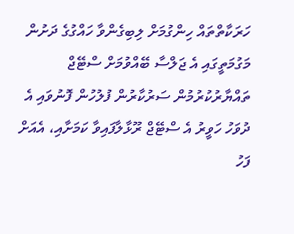ހަރަކާތްތައް ހިންގުމަށް ލިބިގެންވާ ހައްގުގެ ދަށުން މަގުމަތީގައި އެ ޖަލްސާ ބޭއްވުމަށް ސްޓޭޖް ތައްޔާރުކުރުމުން ސަރުކާރުން ފުލުހުން ފޮނުވައި އެ ދުވަހު ހަވީރު އެ ސްޓޭޖް ރޫޅާލާފައިވާ ކަމަށާއި، އެއަށް ފަހު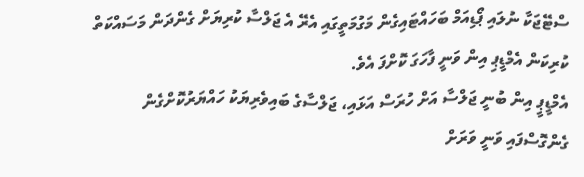ސްޓޭޖަކާ ނުލައި ޕޯޑިއަމް ބަހައްޓައިގެން މަގުމަތީގައި އެރޭ އެ ޖަލްސާ ކުރިޔަށް ގެންދަން މަސައްކަތް ކުރިކަން އެމްޑީޕި އިން ވަނީ ފާހަގަ ކޮށްފަ އެވެ.
އެމްޑީޕީ އިން ބުނީ ޖަލްސާ އަށް ހުރަސް އަޅައި، ޖަލްސާގެ ބައިވެރިޔަކު ހައްޔަރުކޮށްގެން ގެންގޮސްފައި ވަނީ ވަރަށް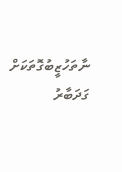ނާތަހުޒީބުގޮތަކަށް ގަދަބާރު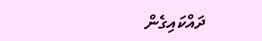ދައްކައިގެން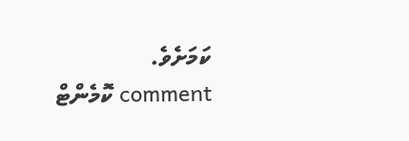ކަމަށެވެ.
comment ކޮމެންޓް